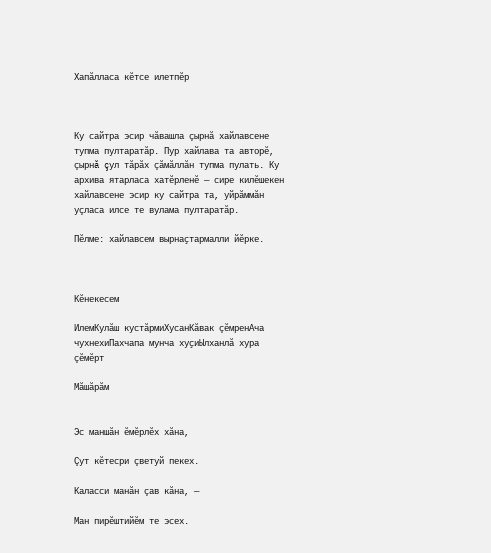Хапăлласа кĕтсе илетпĕр



Ку сайтра эсир чăвашла çырнă хайлавсене тупма пултаратăр. Пур хайлава та авторĕ, çырнă çул тăрăх çăмăллăн тупма пулать. Ку архива ятарласа хатĕрленĕ — сире килĕшекен хайлавсене эсир ку сайтра та, уйрăммăн уçласа илсе те вулама пултаратăр.

Пӗлме: хайлавсем вырнаҫтармалли йӗрке.



Кĕнекесем

ИлемКулăш кустăрмиХусанКăвак çĕмренАча чухнехиПахчапа мунча хуҫиЫлханлă хура çĕмĕрт

Мăшăрăм


Эс маншăн ĕмĕрлĕх хăна,

Çут кĕтесри çветуй пекех.

Каласси манăн çав кăна, —

Ман пирĕштийĕм те эсех.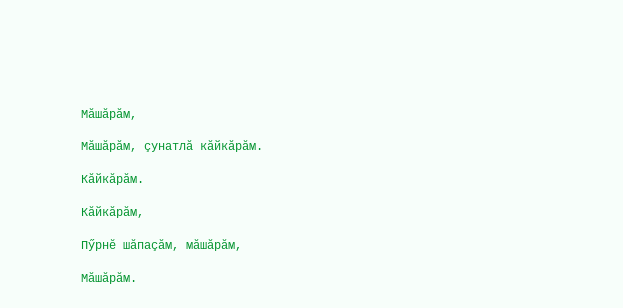Мăшăрăм,

Мăшăрăм, çунатлă кăйкăрăм.

Кăйкăрăм.

Кăйкăрăм,

Пӳрнĕ шăпаçăм, мăшăрăм,

Мăшăрăм.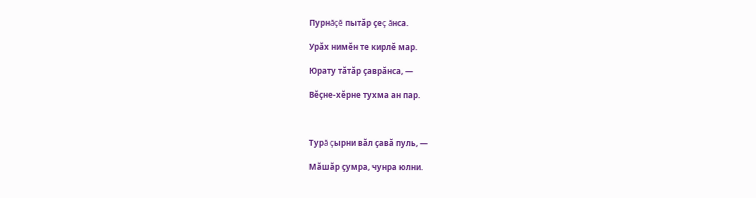Пурнăçĕ пытăр çеç ăнса.

Урăх нимĕн те кирлĕ мар.

Юрату тăтăр çаврăнса, —

Вĕçне-хĕрне тухма ан пар.



Турă çырни вăл çавă пуль, —

Мăшăр çумра, чунра юлни.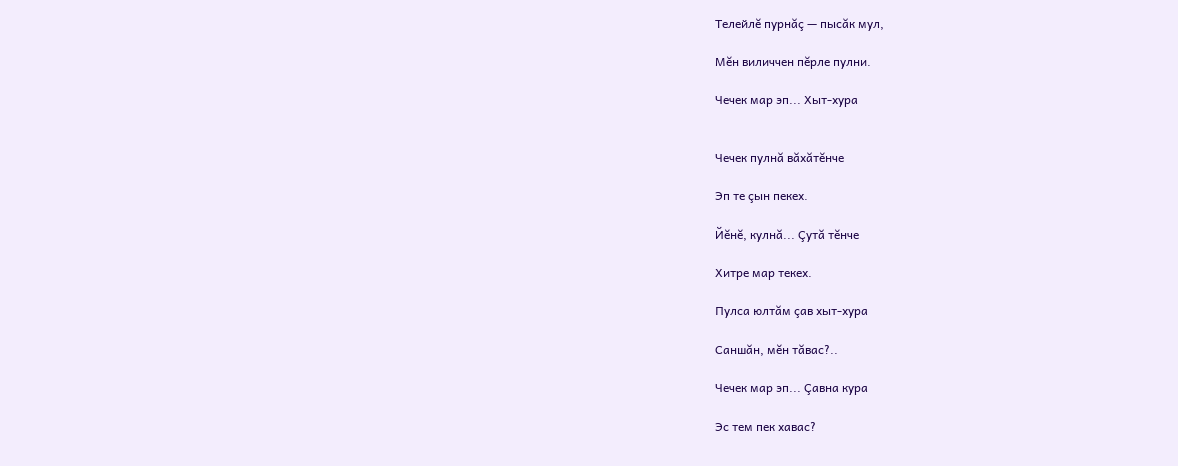Телейлĕ пурнăç — пысăк мул,

Мĕн виличчен пĕрле пулни.

Чечек мар эп... Хыт-хура


Чечек пулнă вăхăтĕнче

Эп те çын пекех.

Йĕнĕ, кулнă... Çутă тĕнче

Хитре мар текех.

Пулса юлтăм çав хыт-хура

Саншăн, мĕн тăвас?..

Чечек мар эп... Çавна кура

Эс тем пек хавас?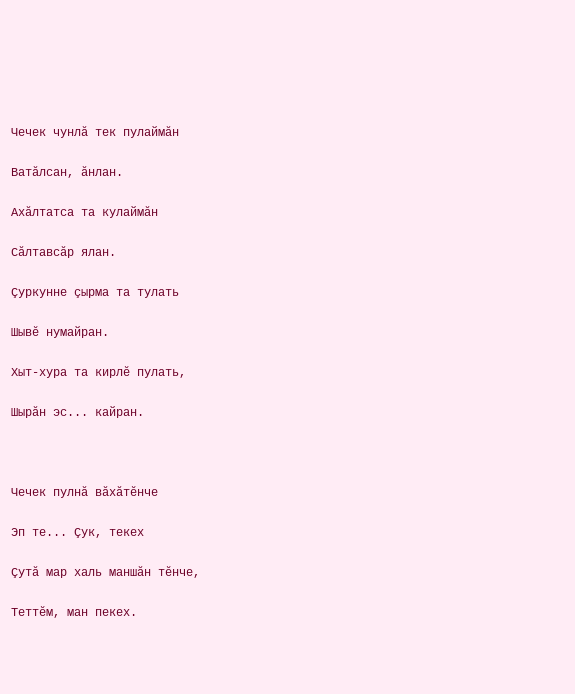Чечек чунлă тек пулаймăн

Ватăлсан, ăнлан.

Ахăлтатса та кулаймăн

Сăлтавсăр ялан.

Çуркунне çырма та тулать

Шывĕ нумайран.

Хыт-хура та кирлĕ пулать,

Шырăн эс... кайран.



Чечек пулнă вăхăтĕнче

Эп те... Çук, текех

Çутă мар халь маншăн тĕнче,

Теттĕм, ман пекех.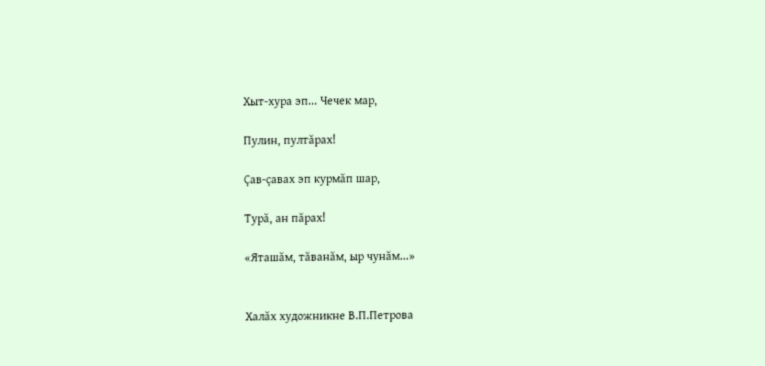Хыт-хура эп... Чечек мар,

Пулин, пултăрах!

Çав-çавах эп курмăп шар,

Турă, ан пăрах!

«Яташăм, тăванăм, ыр чунăм...»


Халăх художникне В.П.Петрова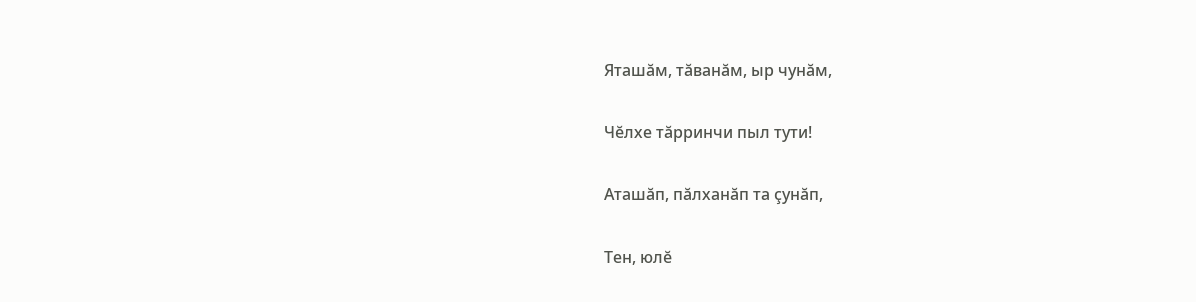Яташăм, тăванăм, ыр чунăм,

Чĕлхе тăрринчи пыл тути!

Аташăп, пăлханăп та çунăп,

Тен, юлĕ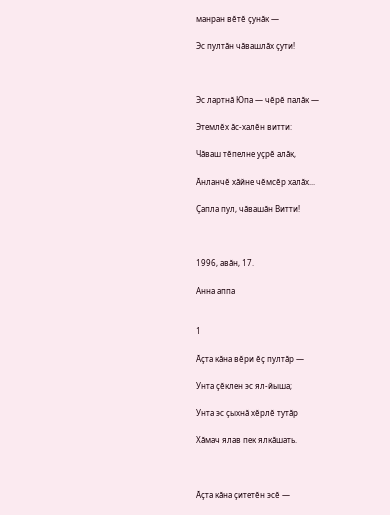манран вĕтĕ çунăк —

Эс пултăн чăвашлăх çути!



Эс лартнă Юпа — чĕрĕ палăк —

Этемлĕх ăс-халĕн витти:

Чăваш тĕпелне уçрĕ алăк,

Ăнланчĕ хăйне чĕмсĕр халăх...

Çапла пул, чăвашăн Витти!



1996, авăн, 17.

Анна аппа


1

Ăçта кăна вĕри ĕç пултăр —

Унта çĕклен эс ял-йыша;

Унта эс çыхнă хĕрлĕ тутăр

Хăмач ялав пек ялкăшать.



Ăçта кăна çитетĕн эсĕ —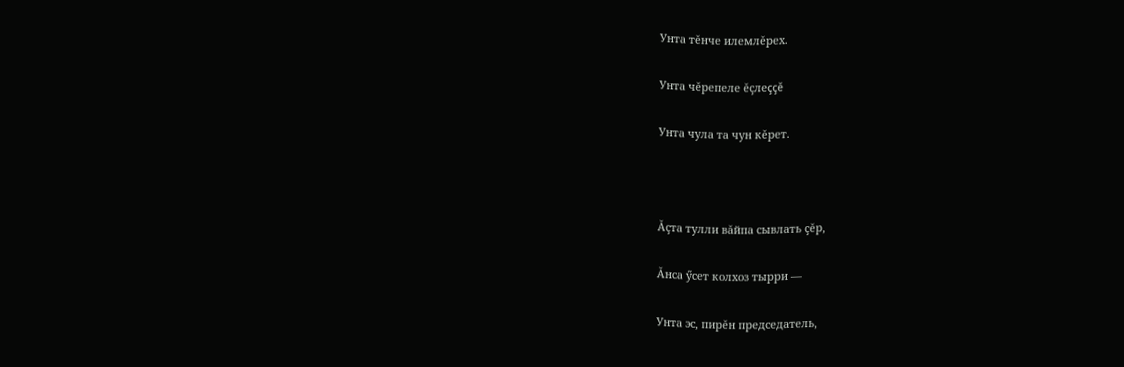Унта тĕнче илемлĕрех.

Унта чĕрепеле ĕçлеççĕ

Унта чула та чун кĕрет.



Ăçта тулли вăйпа сывлать çĕр,

Ăнса ӳсет колхоз тырри —

Унта эс, пирĕн председатель,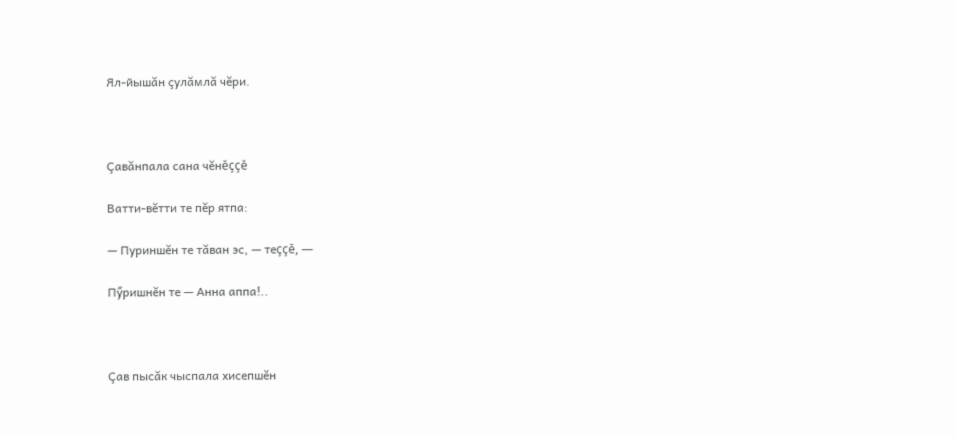Ял-йышăн çулăмлă чĕри.



Çавăнпала сана чĕнĕççĕ

Ватти-вĕтти те пĕр ятпа:

— Пуриншĕн те тăван эс, — теççĕ, —

Пӳришнĕн те — Анна аппа!..



Çав пысăк чыспала хисепшĕн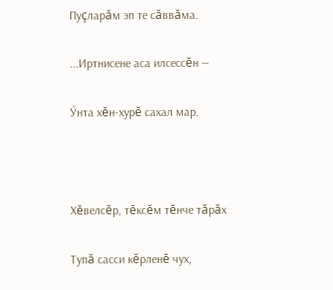Пуçларăм эп те сăввăма.

...Иртнисене аса илсессĕн —

Ӳнта хĕн-хурĕ сахал мар.



Хĕвелсĕр, тĕксĕм тĕнче тăрăх

Тупă сасси кĕрленĕ чух,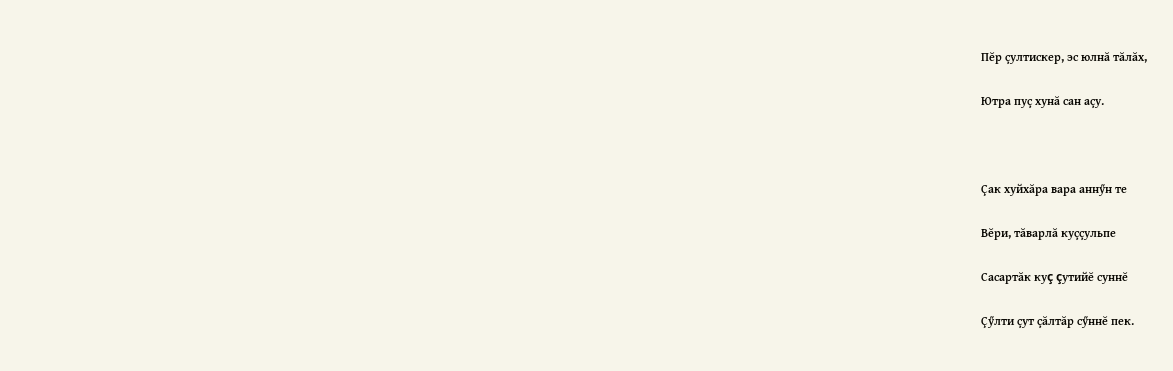Пĕр çултискер, эс юлнă тăлăх,

Ютра пуç хунă сан аçу.



Çак хуйхăра вара аннӳн те

Вĕри, тăварлă куççульпе

Сасартăк куç çутийĕ суннĕ

Çӳлти çут çăлтăр сӳннĕ пек.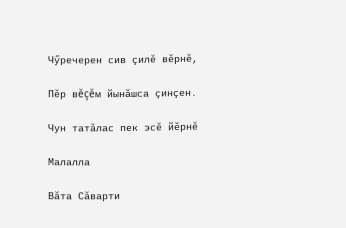Чӳречерен сив çилĕ вĕрнĕ,

Пĕр вĕçĕм йынăшса çинçен.

Чун татăлас пек эсĕ йĕрнĕ

Малалла

Вăта Сăварти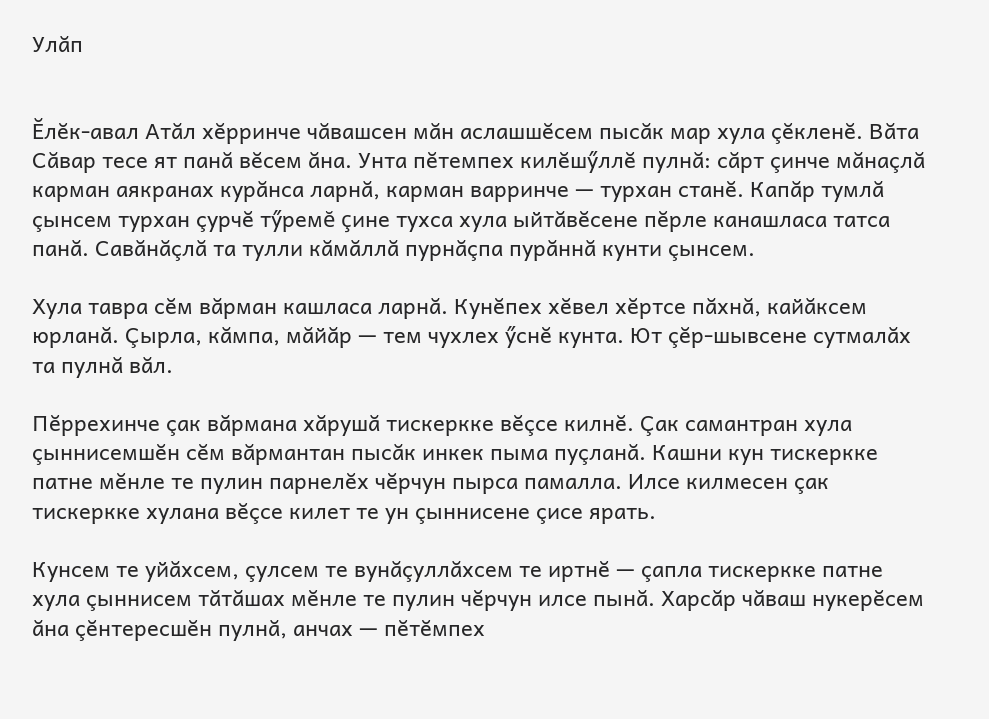Улăп


Ĕлĕк-авал Атăл хĕрринче чăвашсен мăн аслашшĕсем пысăк мар хула çĕкленĕ. Вăта Сăвар тесе ят панă вĕсем ăна. Унта пĕтемпех килĕшӳллĕ пулнă: сăрт çинче мăнаçлă карман аякранах курăнса ларнă, карман варринче — турхан станĕ. Капăр тумлă çынсем турхан çурчĕ тӳремĕ çине тухса хула ыйтăвĕсене пĕрле канашласа татса панă. Савăнăçлă та тулли кăмăллă пурнăçпа пурăннă кунти çынсем.

Хула тавра сĕм вăрман кашласа ларнă. Кунĕпех хĕвел хĕртсе пăхнă, кайăксем юрланă. Çырла, кăмпа, мăйăр — тем чухлех ӳснĕ кунта. Ют çĕр-шывсене сутмалăх та пулнă вăл.

Пĕррехинче çак вăрмана хăрушă тискеркке вĕçсе килнĕ. Çак самантран хула çыннисемшĕн сĕм вăрмантан пысăк инкек пыма пуçланă. Кашни кун тискеркке патне мĕнле те пулин парнелĕх чĕрчун пырса памалла. Илсе килмесен çак тискеркке хулана вĕçсе килет те ун çыннисене çисе ярать.

Кунсем те уйăхсем, çулсем те вунăçуллăхсем те иртнĕ — çапла тискеркке патне хула çыннисем тăтăшах мĕнле те пулин чĕрчун илсе пынă. Харсăр чăваш нукерĕсем ăна çĕнтересшĕн пулнă, анчах — пĕтĕмпех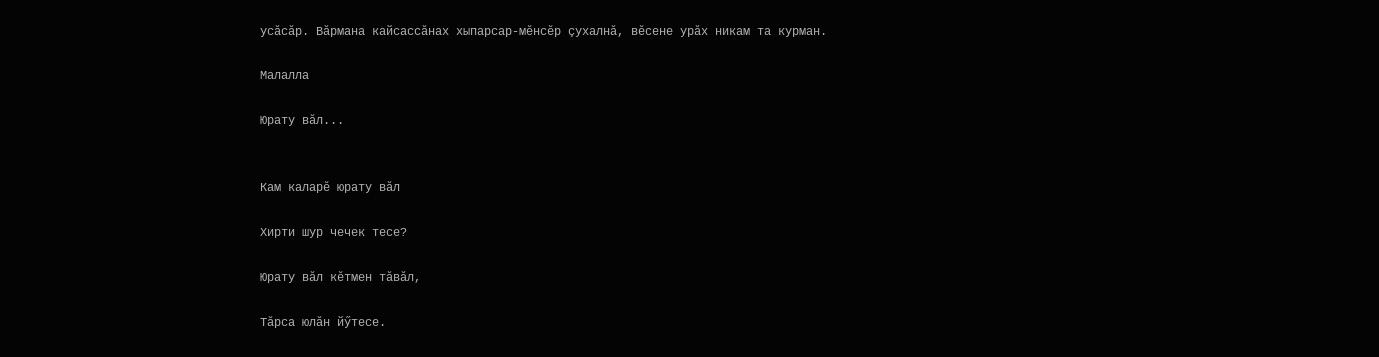усăсăр. Вăрмана кайсассăнах хыпарсар-мĕнсĕр çухалнă, вĕсене урăх никам та курман.

Малалла

Юрату вăл...


Кам каларĕ юрату вăл

Хирти шур чечек тесе?

Юрату вăл кĕтмен тăвăл,

Тăрса юлăн йӳтесе.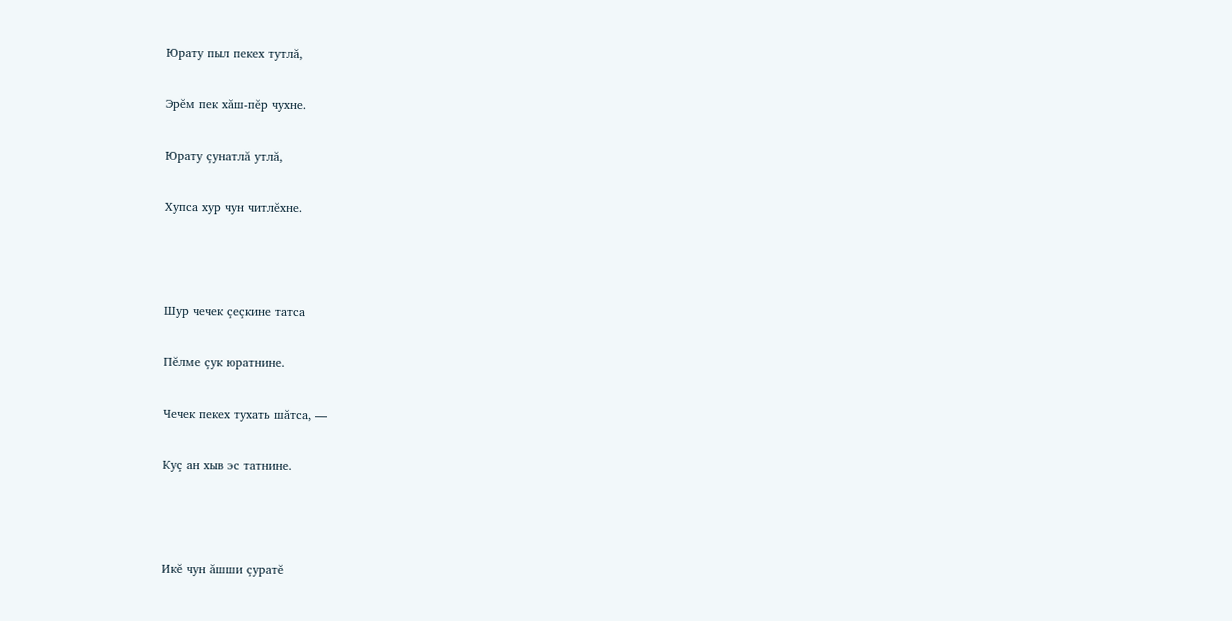Юрату пыл пекех тутлă,

Эрĕм пек хăш-пĕр чухне.

Юрату çунатлă утлă,

Хупса хур чун читлĕхне.



Шур чечек çеçкине татса

Пĕлме çук юратнине.

Чечек пекех тухать шăтса, —

Куç ан хыв эс татнине.



Икĕ чун ăшши çуратĕ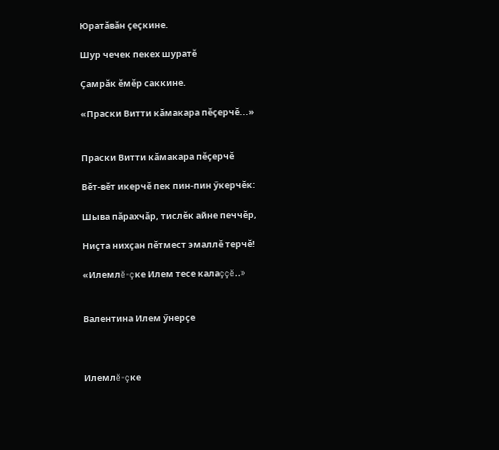Юратăвăн çеçкине.

Шур чечек пекех шуратĕ

Çамрăк ĕмĕр саккине.

«Праски Витти кăмакара пĕçерчĕ...»


Праски Витти кăмакара пĕçерчĕ

Вĕт-вĕт икерчĕ пек пин-пин ӳкерчĕк:

Шыва пăрахчăр, тислĕк айне печчĕр,

Ниçта нихçан пĕтмест эмаллĕ терчĕ!

«Илемлĕ-çке Илем тесе калаççĕ..»


Валентина Илем ӳнерçе



Илемлĕ-çке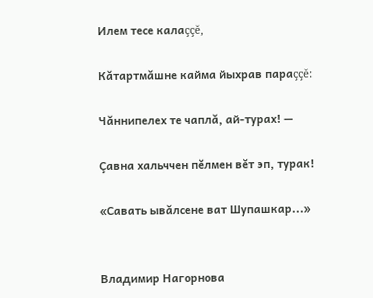Илем тесе калаççĕ,

Кăтартмăшне кайма йыхрав параççĕ:

Чăннипелех те чаплă, ай-турах! —

Çавна хальччен пĕлмен вĕт эп, турак!

«Савать ывăлсене ват Шупашкар...»


Владимир Нагорнова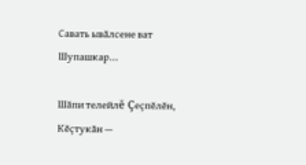Савать ывăлсене ват Шупашкар...

Шăпи телейлĕ Çеçпĕлĕн, Кĕçтукăн —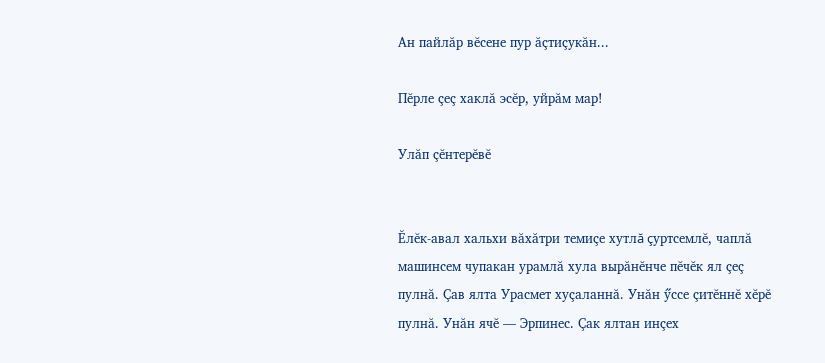Ан пайлăр вĕсене пур ăçтиçукăн...

Пĕрле çеç хаклă эсĕр, уйрăм мар!

Улăп çĕнтерĕвĕ


Ĕлĕк-авал хальхи вăхăтри темиçе хутлă çуртсемлĕ, чаплă машинсем чупакан урамлă хула вырăнĕнче пĕчĕк ял çеç пулнă. Çав ялта Урасмет хуçаланнă. Унăн ӳссе çитĕннĕ хĕрĕ пулнă. Унăн ячĕ — Эрпинес. Çак ялтан инçех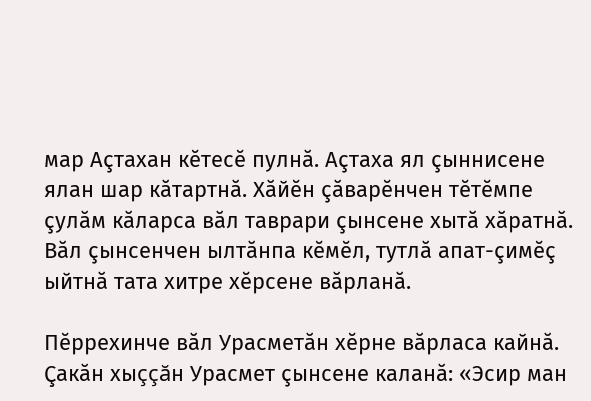мар Аçтахан кĕтесĕ пулнă. Аçтаха ял çыннисене ялан шар кăтартнă. Хăйĕн çăварĕнчен тĕтĕмпе çулăм кăларса вăл таврари çынсене хытă хăратнă. Вăл çынсенчен ылтăнпа кĕмĕл, тутлă апат-çимĕç ыйтнă тата хитре хĕрсене вăрланă.

Пĕррехинче вăл Урасметăн хĕрне вăрласа кайнă. Çакăн хыççăн Урасмет çынсене каланă: «Эсир ман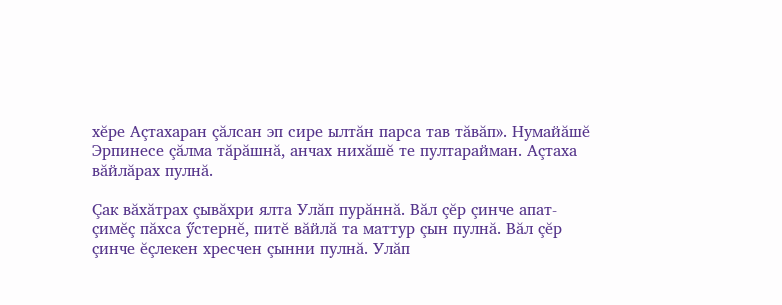хĕре Аçтахаран çăлсан эп сире ылтăн парса тав тăвăп». Нумайăшĕ Эрпинесе çăлма тăрăшнă, анчах нихăшĕ те пултарайман. Аçтаха вăйлăрах пулнă.

Çак вăхăтрах çывăхри ялта Улăп пурăннă. Вăл çĕр çинче апат-çимĕç пăхса ӳстернĕ, питĕ вăйлă та маттур çын пулнă. Вăл çĕр çинче ĕçлекен хресчен çынни пулнă. Улăп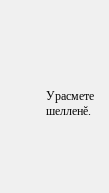Урасмете шелленĕ.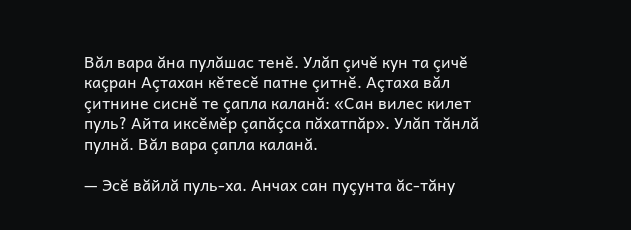Вăл вара ăна пулăшас тенĕ. Улăп çичĕ кун та çичĕ каçран Аçтахан кĕтесĕ патне çитнĕ. Аçтаха вăл çитнине сиснĕ те çапла каланă: «Сан вилес килет пуль? Айта иксĕмĕр çапăçса пăхатпăр». Улăп тăнлă пулнă. Вăл вара çапла каланă.

— Эсĕ вăйлă пуль-ха. Анчах сан пуçунта ăс-тăну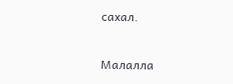сахал.

Малалла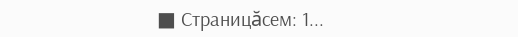■ Страницăсем: 1...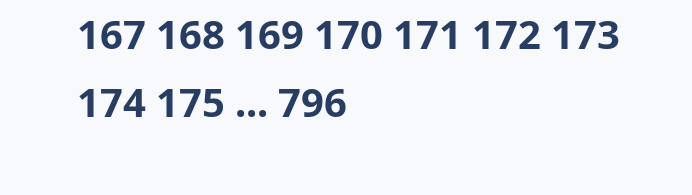167 168 169 170 171 172 173 174 175 ... 796